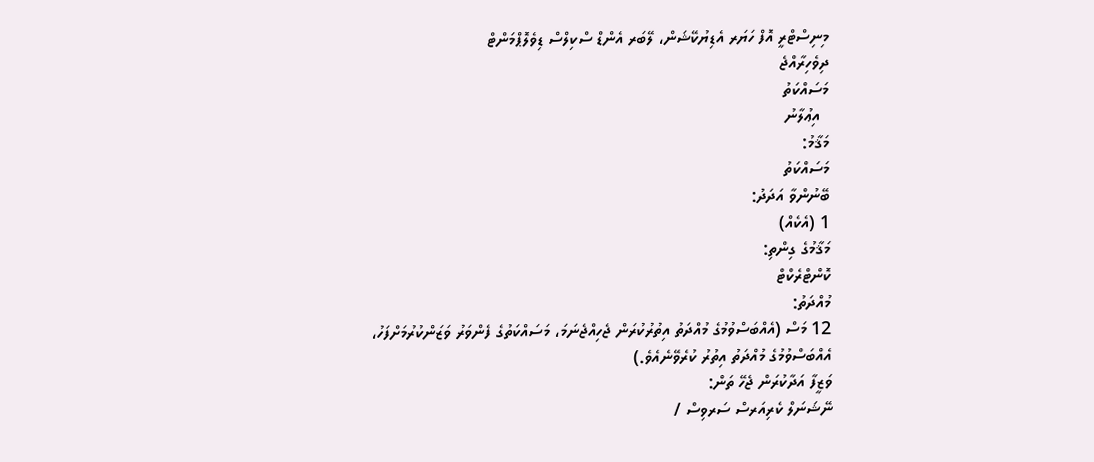މިނިސްޓްރީ އޮފް ހަޔަރ އެޑިޔުކޭޝަން، ލޭބަރ އެންޑް ސްކިލްސް ޑިވެލޮޕްމަންޓް
ދިވެހިރާއްޖެ
މަސައްކަތު
  އިޢުލާނު
މަޤާމު:
މަސައްކަތު
ބޭނުންވާ އަދަދު:
1 (އެކެއް)
މަޤާމުގެ ގިންތި:
ކޮންޓްރެކްޓް
މުއްދަތު:
12 މަސް (އެއްބަސްވުމުގެ މުއްދަތު އިތުރުކުރަން ޖެހިއްޖެނަމަ، މަސައްކަތުގެ ފެންވަރު ވަޒަންކުރުމަށްފަހު، އެއްބަސްވުމުގެ މުއްދަތު އިތުރު ކުރެވޭނެއެވެ.)
ވަޒީފާ އަދާކުރަން ޖެހޭ ތަން:
ނޭޝަނަލް ކެރިއަރސް ސަރވިސް /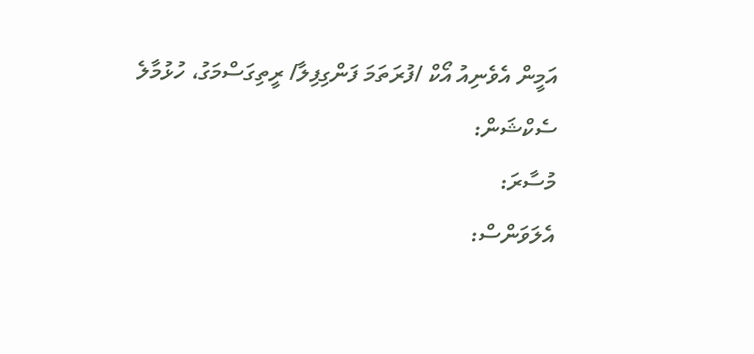އަމީން އެވެނިއު އޯކް /ފުރަތަމަ ފަންގިފިލާ/ ރީތިގަސްމަގު، ހުޅުމާލެ
ސެކްޝަން:
މުސާރަ:
އެލަވަންސް: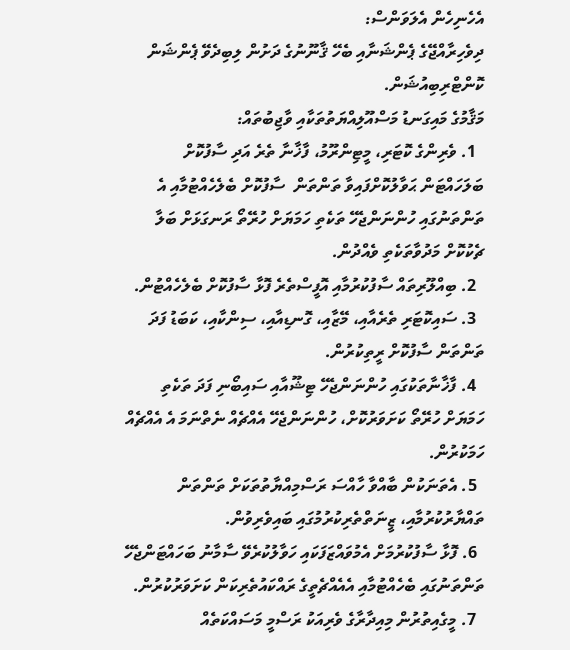އެހެނިހެން އެލަވަންސް:
ދިވެހިރާއްޖޭގެ ޕެންޝަނާއި ބެހޭ ޤާނޫނުގެ ދަށުން ލިބިދެވޭ ޕެންޝަން ކޮންޓްރިބިއުޝަން.
މަޤާމުގެ މައިގަނޑު މަސްއޫލިއްޔަތުތަކާއި ވާޖިބުތައް:
  1. ވެރިންގެ ކޮޓަރި، މީޓިންރޫމު، ފާޚާނާ ތެރެ އަދި ސާފުކޮށް ބަލަހައްޓަން ޙަވާލުކޮށްފައިވާ ތަންތަން  ސާފުކޮށް ބެލެހެއްޓުމާއި އެ ތަންތަނުގައި ހުންނަންޖެހޭ ތަކެތި ހަމަޔަށް ހުރޭތޯ ރަނގަޅަށް ބަލާ ޗެކުކޮށް މަދުވާތަކެތި ވެއްދުން.
  2. ބިއްލޫރިތައް ސާފުކުރުމާއި އޮފީސްތެރެ ފޮޅާ ސާފުކޮށް ބެލެހެއްޓުން.
  3. ސައިކޮޓަރި ތެރެއާއި، މޭޒާއި، ގޮނޑިއާއި، ސިންކާއި، ކަބަޑު ފަދަ ތަންތަން ސާފުކޮށް ރީތިކުރުން.
  4. ފާޚާނާތަކުގައި ހުންނަންޖެހޭ ޓިޝޫއާއި ސައިބޯނި ފަދަ ތަކެތި ހަމަޔަށް ހުރޭތޯ ކަށަވަރުކޮށް، ހުންނަންޖެހޭ އެއްޗެއް ނެތްނަމަ އެ އެއްޗެއް ހަމަކުރުން.
  5. އެތަނަކުން ބާއްވާ ހާއްސަ ރަސްމިއްޔާތުތަކަށް ތަންތަން ތައްޔާރުކުރުމާއި، ޒީނަތްތެރިކުރުމުގައި ބައިވެރިވުން.
  6. ފޮޅާ ސާފުކުރުމަށް އެމުވައްޒަފަކައި ހަވާލުކުރެވޭ ސާމާނު ބަހައްޓަންޖެހޭ ތަންތަނުގައި ބެހެއްޓުމާއި އެއެއްޗެތީގެ ރައްކައުތެރިކަން ކަށަވަރުކުރުން.
  7. މީގެއިތުރުން މިއިދާރާގެ ވެރިއަކު ރަސްމީ މަސައްކަތެއް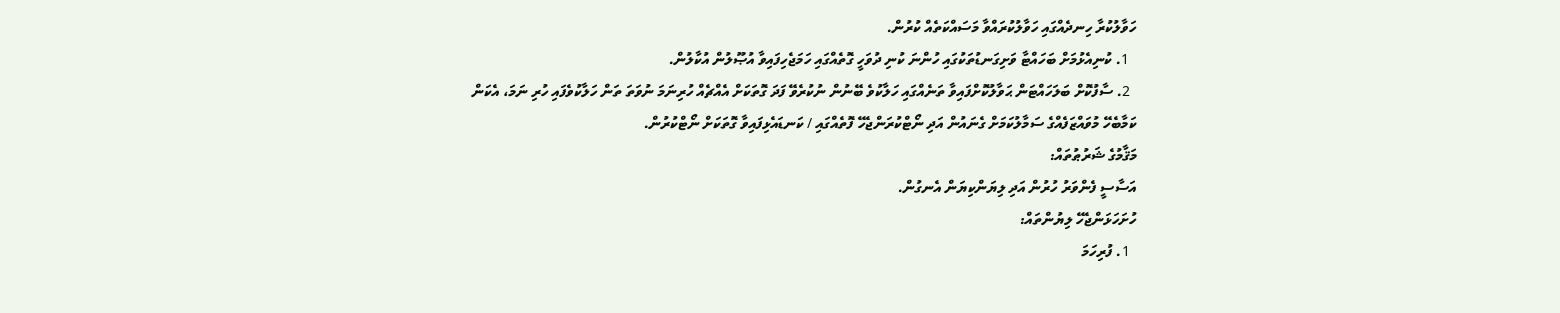ހަވާލުކުރާ ހިނދެއްގައި ހަވާލުކުރައްވާ މަސައްކަތެއް ކުރުން.
  1. ކުނިއެޅުމަށް ބަހައްޓާ ވަށިގަނޑުތަކުގައި ހުންނަ ކުނި ދުވަހީ ގޮތެއްގައި ހަމަޖެހިފައިވާ އުޞޫލުން އުކާލުން.
  2. ސާފުކޮށް ބަލަހައްޓަން ޙަވާލުކޮށްފައިވާ ތަނެއްގައި ހަލާކުވެ ބޭނުން ނުކުރެވޭ ފަދަ ގޮތަކަށް އެއްޗެއް ހުރިނަމަ ނުވަތަ ތަން ހަލާކުވެފައި ހުރި ނަމަ، އެކަން ކަމާބެހޭ މުވައްޒަފެއްގެ ސަމާލުކަމަށް ގެނައުން އަދި ނޯޓްކުރަންޖެހޭ ފޮތެއްގައި / ކަނޑައެޅިފައިވާ ގޮތަކަށް ނޯޓްކުރުން.
މަޤާމުގެ ޝަރުޠުތައް:
އަސާސީ ފެންވަރު ހުރުން އަދި ލިޔަންކިޔަން އެނގުން.
ހުށަހަޅަންޖެހޭ ލިޔުންތައް:
  1. ފުރިހަމަ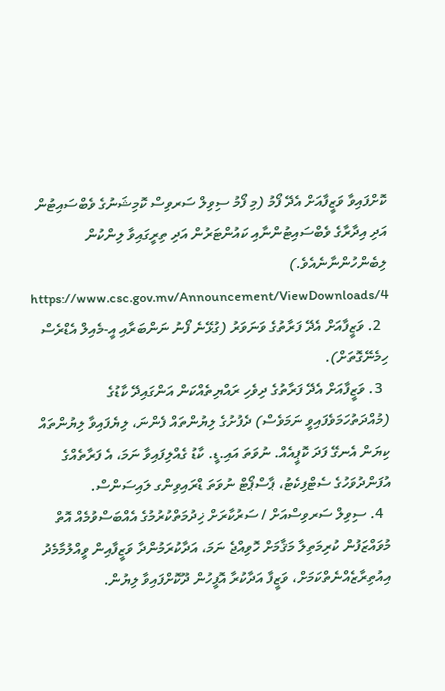ކޮށްފައިވާ ވަޒީފާއަށް އެދޭ ފޯމު (މި ފޯމު ސިވިލް ސަރވިސް ކޮމިޝަނުގެ ވެބްސައިޓުން އަދި އިދާރާގެ ވެބްސައިޓުންނާއި ކައުންޓަރުން އަދި ތިރީގައިވާ ލިންކުން ލިބެންހުންނާނެއެވެ.) https://www.csc.gov.mv/Announcement/ViewDownloads/4
  2. ވަޒީފާއަށް އެދޭ ފަރާތުގެ ވަނަވަރު (ގުޅޭނެ ފޯނު ނަންބަރާއި އީ-މެއިލް އެޑްރެސް ހިމެނޭގޮތަށް).
  3. ވަޒީފާއަށް އެދޭ ފަރާތުގެ ދިވެހި ރައްޔިތެއްކަން އަންގައިދޭ ކާޑުގެ (މުއްދަތުހަމަވެފައިވީ ނަމަވެސް) ދެފުށުގެ ލިޔުންތައް ފެންނަ، ލިޔެފައިވާ ލިޔުންތައް ކިޔަން އެނގޭ ފަދަ ކޮޕީއެއް. ނުވަތަ އައި.ޑީ. ކާޑު ގެއްލިފައިވާ ނަމަ، އެ ފަރާތެއްގެ އުފަންދުވަހުގެ ސެޓްފިކެޓު، ޕާސްޕޯޓް ނުވަތަ ޑްރައިވިންގ ލައިސަންސް.
  4. ސިވިލް ސަރވިސްއަށް / ސަރުކާރަށް ޚިދުމަތްކުރުމުގެ އެއްބަސްވުމެއް އޮތް މުވައްޒަފުން ކުރިމަތިލާ މަޤާމަށް ހޮވިއްޖެ ނަމަ، އަދާކުރަމުންދާ ވަޒީފާއިން ވީއްލުމާމެދު އިއުތިރާޒެއްނެތްކަމަށް، ވަޒީފާ އަދާކުރާ އޮފީހުން ދޫކޮށްފައިވާ ލިޔުން.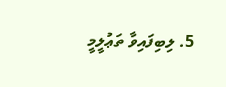5. ލިބިފައިވާ ތަޢުލީމީ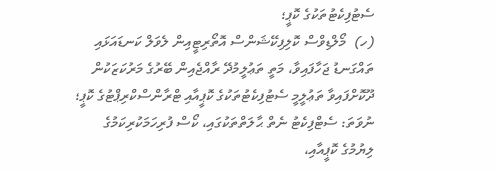ސެޓުފިކެޓުތަކުގެ ކޮޕީ؛
(ހ)  މޯލްޑިވްސް ކޮލިފިކޭޝަންސް އޮތޯރިޓީއިން ލެވަލް ކަނޑައަޅައި ތައްގަނޑު ޖަހާފައިވާ، މަތީ ތަޢުލީމުދޭ ރާއްޖެއިން ބޭރުގެ މަރުކަޒަކުން ދޫކޮށްފައިވާ ތަޢުލީމީ ސެޓުފިކެޓުތަކުގެ ކޮޕީއާއި ޓްރާންސްކްރިޕްޓުގެ ކޮޕީ؛ ނުވަތަ: ސެޓްފިކެޓު ނެތް ޙާލަތްތަކުގައި، ކޯސް ފުރިހަމަކުރިކަމުގެ ލިޔުމުގެ ކޮޕީއާއި،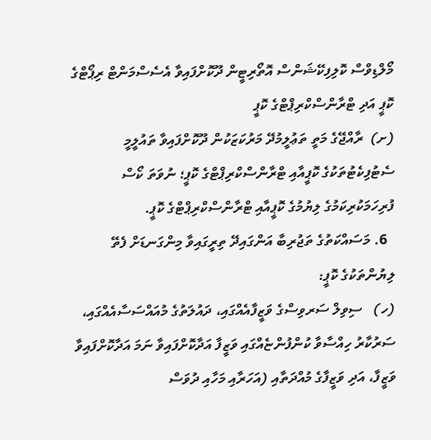މޯލްޑިވްސް ކޮލިފިކޭޝަންސް އޮތޯރިޓީން ދޫކޮށްފައިވާ އެސެސްމަންޓް ރިޕޯޓްގެ ކޮޕީ އަދި ޓްރާންސްކްރިޕްޓްގެ ކޮޕީ
(ށ)  ރާއްޖޭގެ މަތީ ތަޢުލީމުދޭ މަރުކަޒަކުން ދޫކޮށްފައިވާ ތައުލީމީ ސެޓުފިކެޓުތަކުގެ ކޮޕީއާއި ޓްރާންސްކްރިޕްޓްގެ ކޮޕީ؛ ނުވަތަ ކޯސް ފުރިހަމަކުރިކަމުގެ ލިޔުމުގެ ކޮޕީއާއި ޓްރާންސްކްރިޕްޓްގެ ކޮޕީ.
  6. މަސައްކަތުގެ ތަޖުރިބާ އަންގައިދޭ ތިރީގައިވާ މިންގަނޑަށް ފެތޭ ލިޔުންތަކުގެ ކޮޕީ:
(ހ)   ސިވިލް ސަރވިސްގެ ވަޒީފާއެއްގައި، ދައުލަތުގެ މުއައްސަސާއެއްގައި، ސަރުކާރު ހިއްސާވާ ކުންފުންޏެއްގައި ވަޒީފާ އަދާކޮށްފައިވާ ނަމަ އަދާކޮށްފައިވާ ވަޒީފާ، އަދި ވަޒީފާގެ މުއްދަތާއި (އަހަރާއި މަހާއި ދުވަސް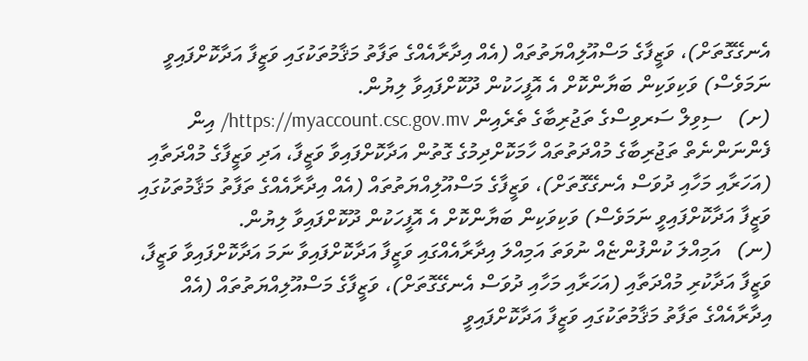އެނގޭގޮތަށް)، ވަޒީފާގެ މަސްއޫލިއްޔަތުތައް (އެއް އިދާރާއެއްގެ ތަފާތު މަޤާމުތަކުގައި ވަޒީފާ އަދާކޮށްފައިވީ ނަމަވެސް) ވަކިވަކިން ބަޔާންކޮށް އެ އޮފީހަކުން ދޫކޮށްފައިވާ ލިޔުން.
(ށ)   ސިވިލް ސަރވިސްގެ ތަޖުރިބާގެ ތެރެއިން https://myaccount.csc.gov.mv/ އިން ފެންނަންނެތް ތަޖުރިބާގެ މުއްދަތުތައް ހާމަކޮށްދިމުގެ ގޮތުން އަދާކޮށްފައިވާ ވަޒީފާ، އަދި ވަޒީފާގެ މުއްދަތާއި (އަހަރާއި މަހާއި ދުވަސް އެނގޭގޮތަށް)، ވަޒީފާގެ މަސްއޫލިއްޔަތުތައް (އެއް އިދާރާއެއްގެ ތަފާތު މަޤާމުތަކުގައި ވަޒީފާ އަދާކޮށްފައިވީ ނަމަވެސް) ވަކިވަކިން ބަޔާންކޮށް އެ އޮފީހަކުން ދޫކޮށްފައިވާ ލިޔުން.
(ނ)   އަމިއްލަ ކުންފުންޏެއް ނުވަތަ އަމިއްލަ އިދާރާއެއްގައި ވަޒީފާ އަދާކޮށްފައިވާ ނަމަ އަދާކޮށްފައިވާ ވަޒީފާ، ވަޒީފާ އަދާކުރި މުއްދަތާއި (އަހަރާއި މަހާއި ދުވަސް އެނގޭގޮތަށް)، ވަޒީފާގެ މަސްއޫލިއްޔަތުތައް (އެއް އިދާރާއެއްގެ ތަފާތު މަޤާމުތަކުގައި ވަޒީފާ އަދާކޮށްފައިވީ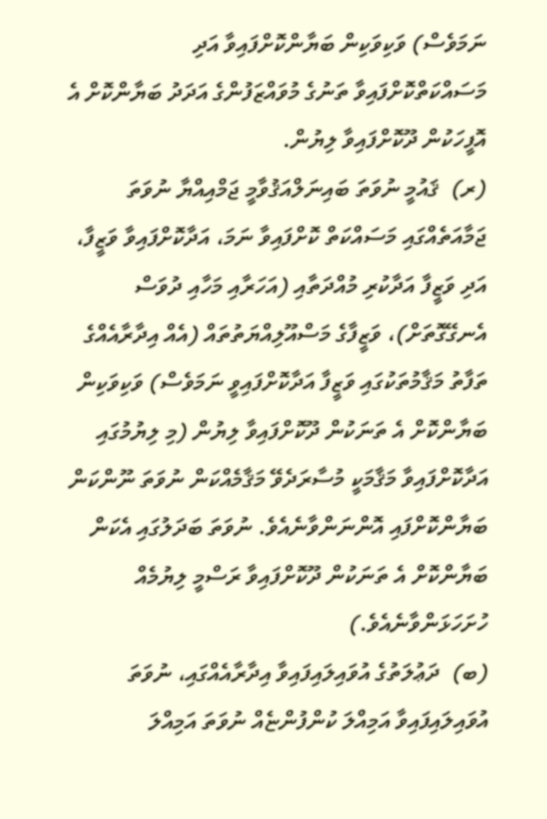ނަމަވެސް) ވަކިވަކިން ބަޔާންކޮށްފައިވާ އަދި މަސައްކަތްކޮށްފައިވާ ތަނުގެ މުވައްޒަފުންގެ އަދަދު ބަޔާންކޮށް އެ އޮފީހަކުން ދޫކޮށްފައިވާ ލިޔުން.
(ރ)  ޤައުމީ ނުވަތަ ބައިނަލްއަޤުވާމީ ޖަމްއިއްޔާ ނުވަތަ ޖަމާއަތެއްގައި މަސައްކަތް ކޮށްފައިވާ ނަމަ، އަދާކޮށްފައިވާ ވަޒީފާ، އަދި ވަޒީފާ އަދާކުރި މުއްދަތާއި (އަހަރާއި މަހާއި ދުވަސް އެނގޭގޮތަށް)، ވަޒީފާގެ މަސްއޫލިއްޔަތުތައް (އެއް އިދާރާއެއްގެ ތަފާތު މަޤާމުތަކުގައި ވަޒީފާ އަދާކޮށްފައިވީ ނަމަވެސް) ވަކިވަކިން ބަޔާންކޮށް އެ ތަނަކުން ދޫކޮށްފައިވާ ލިޔުން (މި ލިޔުމުގައި އަދާކޮށްފައިވާ މަޤާމަކީ މުސާރަދެވޭ މަޤާމެއްކަން ނުވަތަ ނޫންކަން ބަޔާންކޮށްފައި އޮންނަންވާނެއެވެ. ނުވަތަ ބަދަލުގައި އެކަން ބަޔާންކޮށް އެ ތަނަކުން ދޫކޮށްފައިވާ ރަސްމީ ލިޔުމެއް ހުށަހަޅަންވާނެއެވެ.)
(ބ)  ދަޢުލަތުގެ އުވައިލައިފައިވާ އިދާރާއެއްގައި، ނުވަތަ އުވައިލައިފައިވާ އަމިއްލަ ކުންފުންޏެއް ނުވަތަ އަމިއްލަ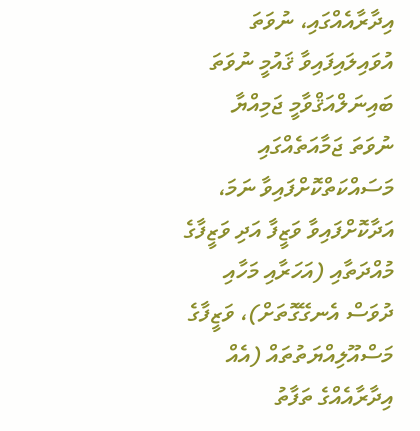އިދާރާއެއްގައި، ނުވަތަ އުވައިލައިފައިވާ ޤައުމީ ނުވަތަ ބައިނަލްއަޤްވާމީ ޖަމިއްޔާ ނުވަތަ ޖަމާއަތެއްގައި މަސައްކަތްކޮށްފައިވާ ނަމަ، އަދާކޮށްފައިވާ ވަޒީފާ އަދި ވަޒީފާގެ މުއްދަތާއި (އަހަރާއި މަހާއި ދުވަސް އެނގޭގޮތަށް)، ވަޒީފާގެ މަސްއޫލިއްޔަތުތައް (އެއް އިދާރާއެއްގެ ތަފާތު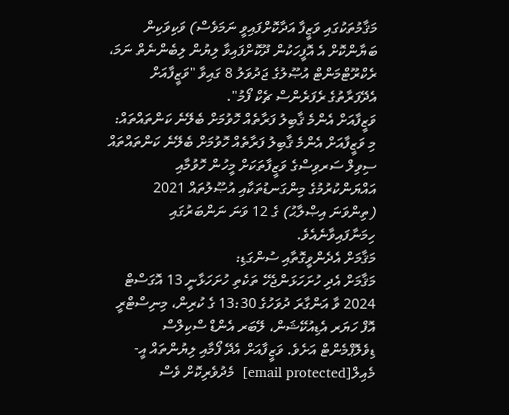މަޤާމުތަކުގައި ވަޒީފާ އަދާކޮށްފައިވީ ނަމަވެސް) ވަކިވަކިން ބަޔާންކޮށް އެ އޮފީހަކުން ދޫކޮށްފައިވާ ލިޔުން ލިބެންނެތް ނަމަ، ރެކްރޫޓްމަންޓް އުޞޫލުގެ ޖަދުވަލު 8 ގައިވާ "ވަޒީފާއަށް އެދޭފަރާތުގެ ރެފަރެންސް ޗެކް ފޯމު".
ވަޒީފާއަށް އެންމެ ޤާބިލު ފަރާތެއް ހޮވުމަށް ބެލޭނެ ކަންތައްތައް:
މި ވަޒީފާއަށް އެންމެ ޤާބިލު ފަރާތެއް ހޮވުމަށް ބެލޭނެ ކަންތައްތައް ސިވިލް ސަރވިސްގެ ވަޒީފާތަކަށް މީހުން ހޮވުމާއި އައްޔަންކުރުމުގެ މިންގަނޑުތަކާއި އުޞޫލުތައް 2021 (ތިންވަނަ އިޞްލާޙު) ގެ 12 ވަނަ ނަންބަރުގައި ހިމަނާފައިވާނެއެވެ.
މަޤާމަށް އެދެންވީގޮތާއި ސުންގަޑި:
މަޤާމަށް އެދި ހުށަހަޅަންޖެހޭ ތަކެތި ހުށަހަޅާނީ 13 އޮގަސްޓް 2024 ވާ އަންގާރަ ދުވަހުގެ 13:30 ގެ ކުރިން، މިނިސްޓްރީ އޮފް ހަޔަރ އެޑިއުކޭޝަން، ލޭބަރ އެންޑް ސްކިލްސް ޑިވެލޮޕްމެންޓް އަށެވެ. ވަޒީފާއަށް އެދޭ ފޯމާއި ލިޔުންތައް އީ-މެއިލް[email protected]  މެދުވެރިކޮށް ވެސް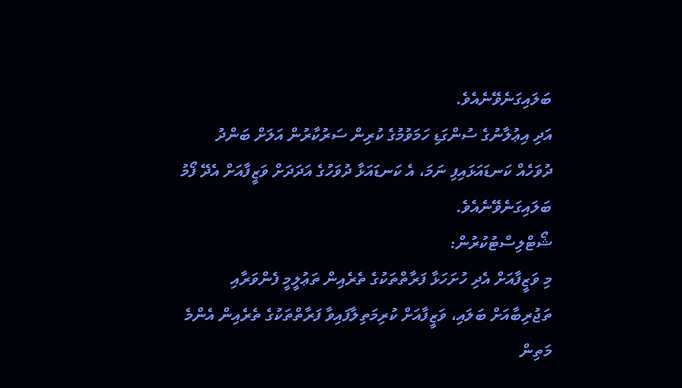ބަލައިގަނެވޭނެއެވެ.
އަދި އިޢުލާނުގެ ސުންގަޑި ހަމަވުމުގެ ކުރިން ސަރުކާރުން އަލަށް ބަންދު ދުވަހެއް ކަނޑައަޅައިފި ނަމަ، އެ ކަނޑައަޅާ ދުވަހުގެ އަދަދަށް ވަޒީފާއަށް އެދޭ ފޯމު ބަލައިގަނެވޭނެއެވެ.
ޝޯޓްލިސްޓުކުރުން:
މި ވަޒީފާއަށް އެދި ހުށަހަޅާ ފަރާތްތަކުގެ ތެރެއިން ތަޢުލީމީ ފެންވަރާއި ތަޖުރިބާއަށް ބަލައި، ވަޒީފާއަށް ކުރިމަތިލާފައިވާ ފަރާތްތަކުގެ ތެރެއިން އެންމެ މަތިން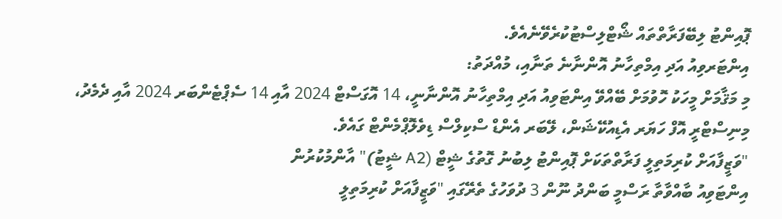ޕޮއިންޓު ލިބޭފަރާތްތައް ޝޯޓްލިސްޓުކުރެވޭނެއެވެ.
އިންޓަރވިއު އަދި އިމްތިހާނު އޮންނާނެ ތަނާއި، މުއްދަތު:
މި މަޤާމަށް މީހަކު ހޮވުމަށް ބޭއްވޭ އިންޓަވިއު އަދި އިމްތިހާނު އޮންނާނީ، 14 އޮގަސްޓް 2024 އާއި 14 ސެޕްޓެންބަރ 2024 އާއި ދެމެދު، މިނިސްޓްރީ އޮފް ހަޔަރ އެޑިއުކޭޝަން، ލޭބަރ އެންޑް ސްކިލްސް ޑިވެލޮޕްމެންޓް ގައެވެ.
"ވަޒީފާއަށް ކުރިމަތިލީ ފަރާތްތަކަށް ޕޮއިންޓު ލިބުނު ގޮތުގެ ޝީޓް (A2 ޝީޓު)" އާންމުކުރުން
އިންޓަވިއު ބާއްވާތާ ރަސްމީ ބަންދު ނޫން 3 ދުވަހުގެ ތެރޭގައި "ވަޒީފާއަށް ކުރިމަތިލީ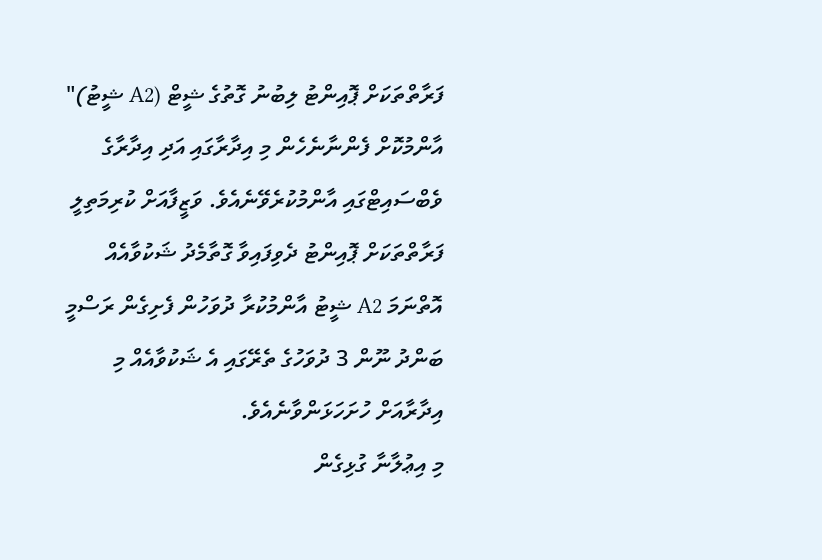ފަރާތްތަކަށް ޕޮއިންޓު ލިބުނު ގޮތުގެ ޝީޓް (A2 ޝީޓު)" އާންމުކޮށް ފެންނާނެހެން މި އިދާރާގައި އަދި އިދާރާގެ ވެބްސައިޓްގައި އާންމުކުރެވޭނެއެވެ. ވަޒީފާއަށް ކުރިމަތިލީ ފަރާތްތަކަށް ޕޮއިންޓު ދެވިފައިވާ ގޮތާމެދު ޝަކުވާއެއް އޮތްނަމަ A2 ޝީޓު އާންމުކުރާ ދުވަހުން ފެށިގެން ރަސްމީ ބަންދު ނޫން 3 ދުވަހުގެ ތެރޭގައި އެ ޝަކުވާއެއް މި އިދާރާއަށް ހުށަހަޅަންވާނެއެވެ.
މި އިޢުލާނާ ގުޅިގެން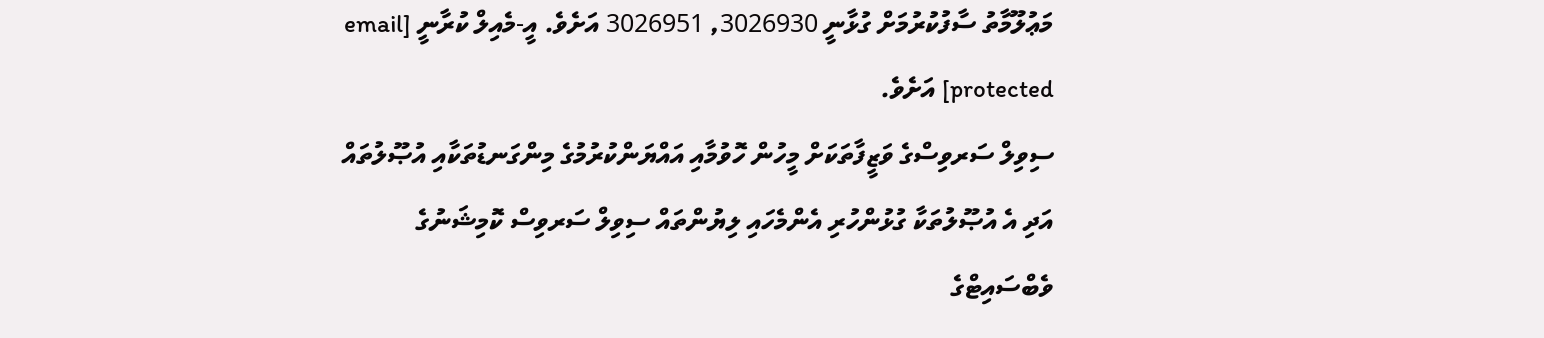މަޢުލޫމާތު ސާފުކުރުމަށް ގުޅާނީ 3026930, 3026951 އަށެވެ. އީ-މެއިލް ކުރާނީ [email protected] އަށެވެ.
ސިވިލް ސަރވިސްގެ ވަޒީފާތަކަށް މީހުން ހޮވުމާއި އައްޔަންކުރުމުގެ މިންގަނޑުތަކާއި އުޞޫލުތައް އަދި އެ އުޞޫލުތަކާ ގުޅުންހުރި އެންމެހައި ލިޔުންތައް ސިވިލް ސަރވިސް ކޮމިޝަނުގެ ވެބްސައިޓްގެ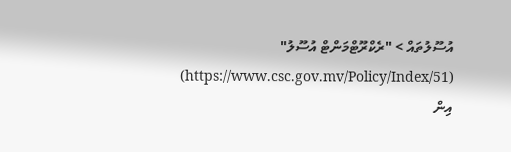އުސޫލުތައް > "ރެކްރޫޓްމަންޓް އުސޫލު" (https://www.csc.gov.mv/Policy/Index/51) އިން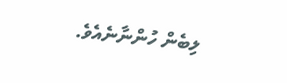ލިބެން ހުންނާނެއެވެ.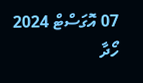07 އޮގަސްޓް 2024
ހޯދާ